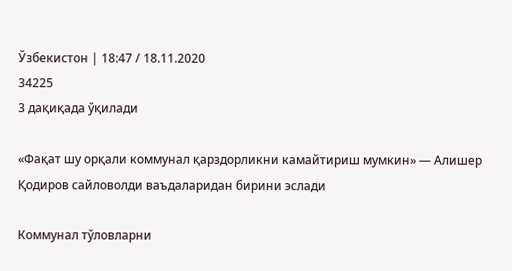Ўзбекистон | 18:47 / 18.11.2020
34225
3 дақиқада ўқилади

«Фақат шу орқали коммунал қарздорликни камайтириш мумкин» — Алишер Қодиров сайловолди ваъдаларидан бирини эслади

Коммунал тўловларни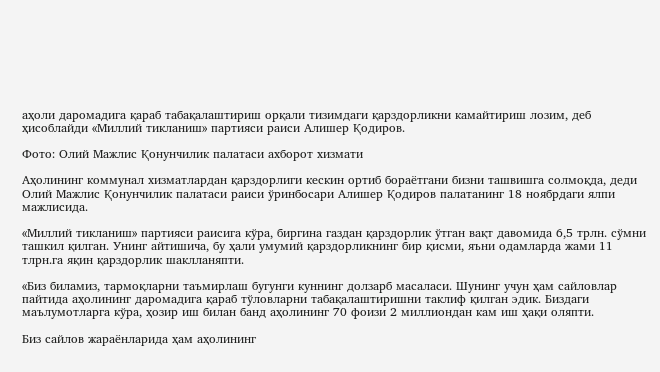аҳоли даромадига қараб табақалаштириш орқали тизимдаги қарздорликни камайтириш лозим, деб ҳисоблайди «Миллий тикланиш» партияси раиси Алишер Қодиров.

Фото: Олий Мажлис Қонунчилик палатаси ахборот хизмати

Аҳолининг коммунал хизматлардан қарздорлиги кескин ортиб бораётгани бизни ташвишга солмоқда, деди Олий Мажлис Қонунчилик палатаси раиси ўринбосари Алишер Қодиров палатанинг 18 ноябрдаги ялпи мажлисида.

«Миллий тикланиш» партияси раисига кўра, биргина газдан қарздорлик ўтган вақт давомида 6,5 трлн. сўмни ташкил қилган. Унинг айтишича, бу ҳали умумий қарздорликнинг бир қисми, яъни одамларда жами 11 тлрн.га яқин қарздорлик шаклланяпти.

«Биз биламиз, тармоқларни таъмирлаш бугунги куннинг долзарб масаласи. Шунинг учун ҳам сайловлар пайтида аҳолининг даромадига қараб тўловларни табақалаштиришни таклиф қилган эдик. Биздаги маълумотларга кўра, ҳозир иш билан банд аҳолининг 70 фоизи 2 миллиондан кам иш ҳақи оляпти.

Биз сайлов жараёнларида ҳам аҳолининг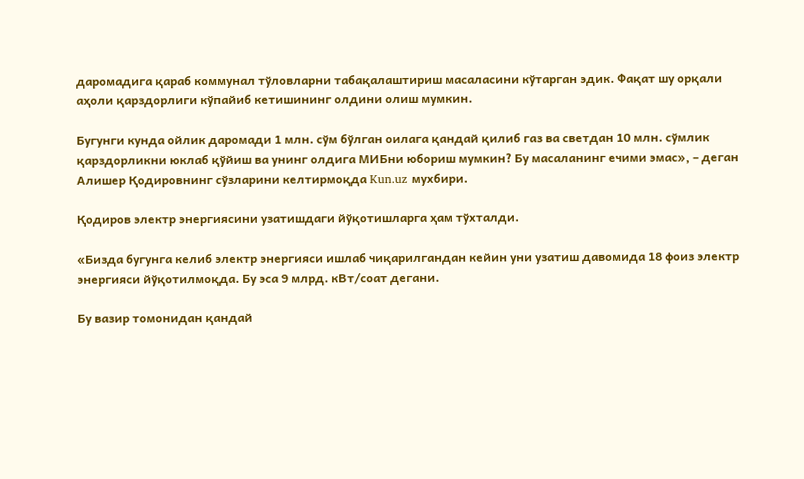даромадига қараб коммунал тўловларни табақалаштириш масаласини кўтарган эдик. Фақат шу орқали аҳоли қарздорлиги кўпайиб кетишининг олдини олиш мумкин.

Бугунги кунда ойлик даромади 1 млн. сўм бўлган оилага қандай қилиб газ ва светдан 10 млн. сўмлик қарздорликни юклаб қўйиш ва унинг олдига МИБни юбориш мумкин? Бу масаланинг ечими эмас», – деган Алишер Қодировнинг сўзларини келтирмоқда Kun.uz мухбири.

Қодиров электр энергиясини узатишдаги йўқотишларга ҳам тўхталди.

«Бизда бугунга келиб электр энергияси ишлаб чиқарилгандан кейин уни узатиш давомида 18 фоиз электр энергияси йўқотилмоқда. Бу эса 9 млрд. кВт/соат дегани.

Бу вазир томонидан қандай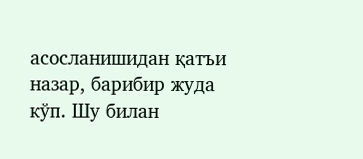асосланишидан қатъи назар, барибир жуда кўп. Шу билан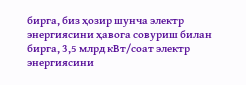бирга, биз ҳозир шунча электр энергиясини ҳавога совуриш билан бирга, 3,5 млрд кВт/соат электр энергиясини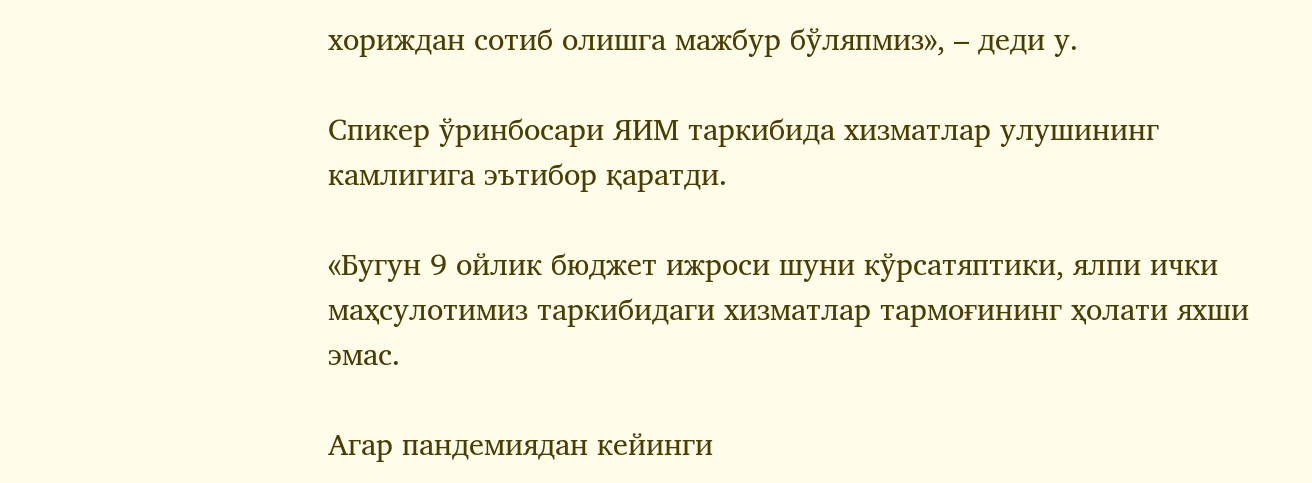хориждан сотиб олишга мажбур бўляпмиз», – деди у.

Спикер ўринбосари ЯИМ таркибида хизматлар улушининг камлигига эътибор қаратди.

«Бугун 9 ойлик бюджет ижроси шуни кўрсатяптики, ялпи ички маҳсулотимиз таркибидаги хизматлар тармоғининг ҳолати яхши эмас.

Агар пандемиядан кейинги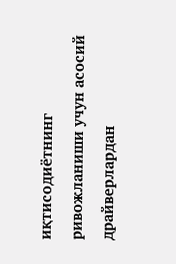иқтисодиётнинг ривожланиши учун асосий драйверлардан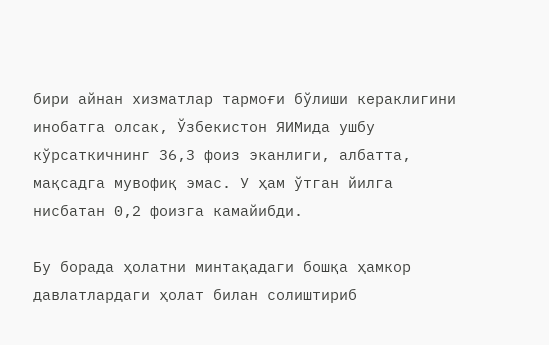бири айнан хизматлар тармоғи бўлиши кераклигини инобатга олсак, Ўзбекистон ЯИМида ушбу кўрсаткичнинг 36,3 фоиз эканлиги, албатта, мақсадга мувофиқ эмас. У ҳам ўтган йилга нисбатан 0,2 фоизга камайибди.

Бу борада ҳолатни минтақадаги бошқа ҳамкор давлатлардаги ҳолат билан солиштириб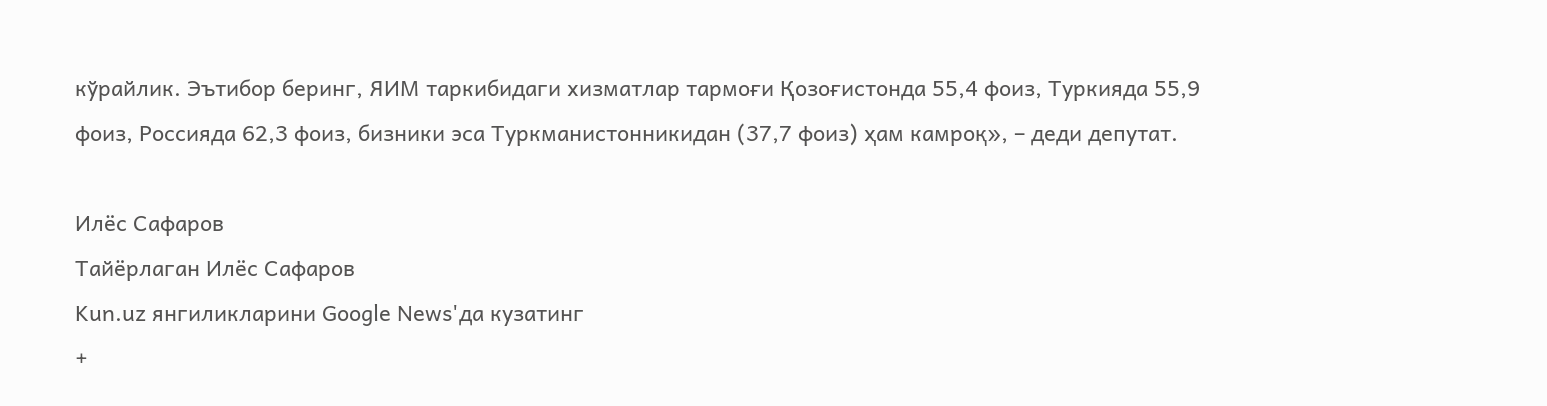кўрайлик. Эътибор беринг, ЯИМ таркибидаги хизматлар тармоғи Қозоғистонда 55,4 фоиз, Туркияда 55,9 фоиз, Россияда 62,3 фоиз, бизники эса Туркманистонникидан (37,7 фоиз) ҳам камроқ», – деди депутат.

Илёс Сафаров
Тайёрлаган Илёс Сафаров
Kun.uz янгиликларини Google News'да кузатинг
+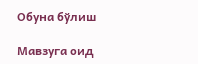Обуна бўлиш

Мавзуга оид